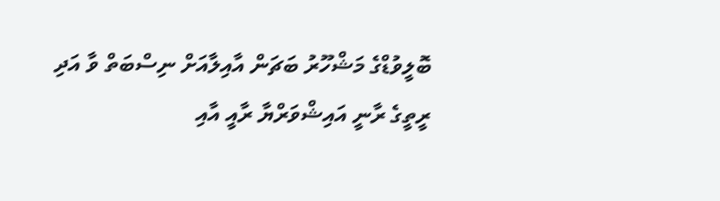ބޮލީވުޑްގެ މަޝްހޫރު ބަޗަން އާއިލާއަށް ނިސްބަތް ވާ އަދި ރީތީގެ ރާނީ އައިޝްވަރްޔާ ރާއީ އާއި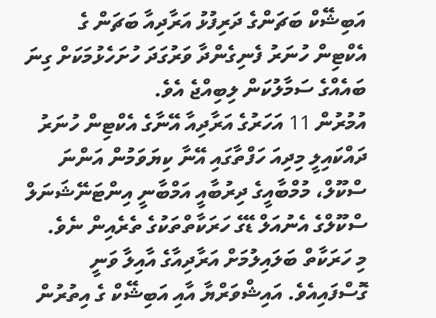އަބިޝޭކް ބަޗަންގެ ދަރިފުޅު އަރާދިއާ ބަޗަން ގެ އެކްޓިން ހުނަރު ފެނިގެންދާ ވަރުގަދަ ހުށަހެޅުމަކަށް ގިނަ ބައެއްގެ ސަމާލުކަން ލިބިއްޖެ އެވެ.
އުމުރުން 11 އަހަރުގެ އަރާދިއާ އޭނާގެ އެކްޓިން ހުނަރު ދައްކައިލީ މިދިއަ ހަފްތާގައި އޭނާ ކިޔަވަމުން އަންނަ ސްކޫލް، މުމްބާއީގެ ދިރުބާއީ އަމްބާނީ އިންޓަނޭޝަނަލް ސްކޫލްގެ އެނުއަލް ޑޭގެ ހަރަކާތްތަކުގެ ތެރެއިން ނެވެ.
މި ހަރަކާތް ބަލައިލުމަށް އަރާދިއާގެ އާއިލާ ވަނީ ގޮސްފައިއެވެ. އައިޝްވަރްޔާ އާއި އަބިޝޭކް ގެ އިތުރުން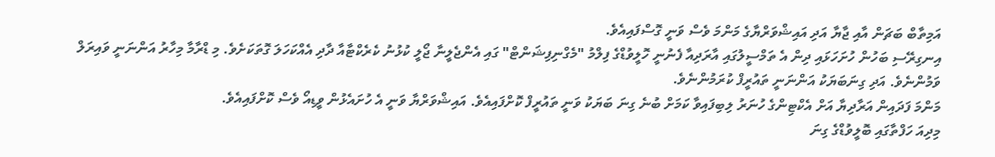އަމިތާބް ބަޗަން އާއި ޖާޔާ އަދި އައިޝްވަރްޔާގެ މަންމަ ވެސް ވަނީ ގޮސްފައިއެވެ.
އިނގިރޭސި ބަހުން ހުށަހަޅައި ދިން އެ ތަމްސީލުގައި އާރަދިއާ ފެނުނީ ހޮލީވުޑްގެ ފިލްމު "މެގްނިފިޝަންޓް" ގައި އެންޖެލީނާ ޖޯލީ ކުޅުނު ކެރެކްޓާއާ ދާދި އެއްކަހަލަ ގޮތަކަށެވެ. މި ޑްރާމާ މިހާރު އަންނަނީ ވައިރަލް ވަމުންނެވެ. އަދި ގިނަބަޔަކު އަންނަނީ ތައުރީފް ކުރަމުންނެވެ.
މަންމަ ފަދައިން އަރާދިޔާ އަށް އެކްޓިންގެ ހުނަރު ލިބިފައިވާ ކަމަށް ބުނެ ގިނަ ބަޔަކު ވަނީ ތައުރީފް ކޮށްފައިއެވެ. އައިޝްވަރްޔާ ވަނީ އެ ހުށައެޅުން ވީޑިއޯ ވެސް ކޮށްފައިއެވެ.
މިދިއަ ހަފްތާގައި ބޮލީވުޑްގެ ގިނަ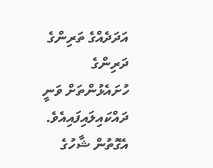އަދަދެއްގެ ތަރިންގެ ދަރިންގެ ހުށައެޅުންތަށް ވަނީ ދައްކައިލައިފައިއެވެ. އެގޮތުން ޝާހުގެ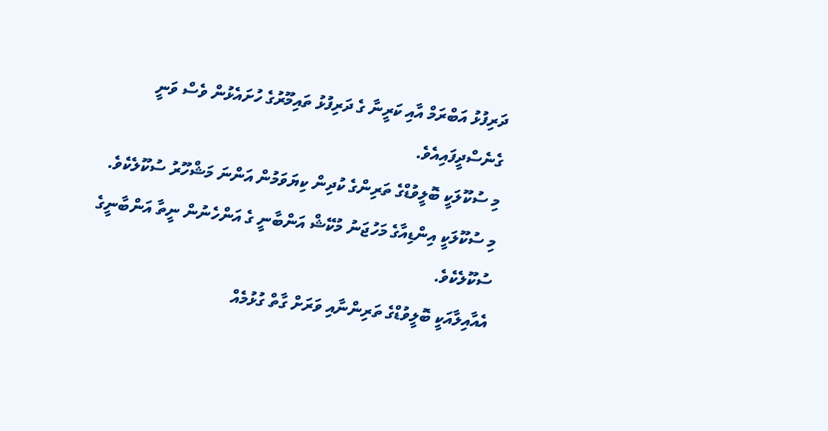ދަރިފުޅު އަބްރަމް އާއި ކަރީނާ ގެ ދަރިފުޅު ތައިމޫރުގެ ހުށައެޅުން ވެސް ވަނީ ގެނެސްދީފައިއެވެ.
މި ސުކޫލަކީ ބޮލީވުޑްގެ ތަރިންގެ ކުދިން ކިޔަވަމުން އަންނަ މަޝްހޫރު ސުކޫލެކެވެ. މި ސުކޫލަކީ އިންޑިއާގެ މަހުޖަނު މުކޭޝް އަންބާނީ ގެ އަންހެނުން ނީތާ އަންބާނީގެ ސުކޫލެކެވެ.
އެއާއިލާއަކީ ބޮލީވުޑްގެ ތަރިންނާއި ވަރަށް ގާތް ގުޅުމެއް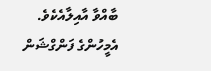ބާއްވާ އާއިލާއެކެވެ. އެމީހުންގެ ފަންގްޝަން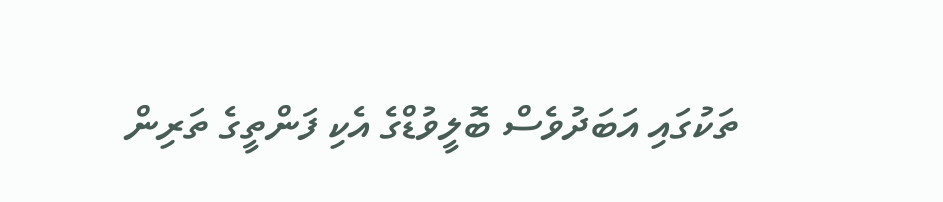ތަކުގައި އަބަދުވެސް ބޮލީވުޑްގެ އެކި ފަންތީގެ ތަރިން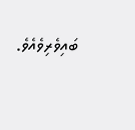ބައިވެރިވެއެވެ.